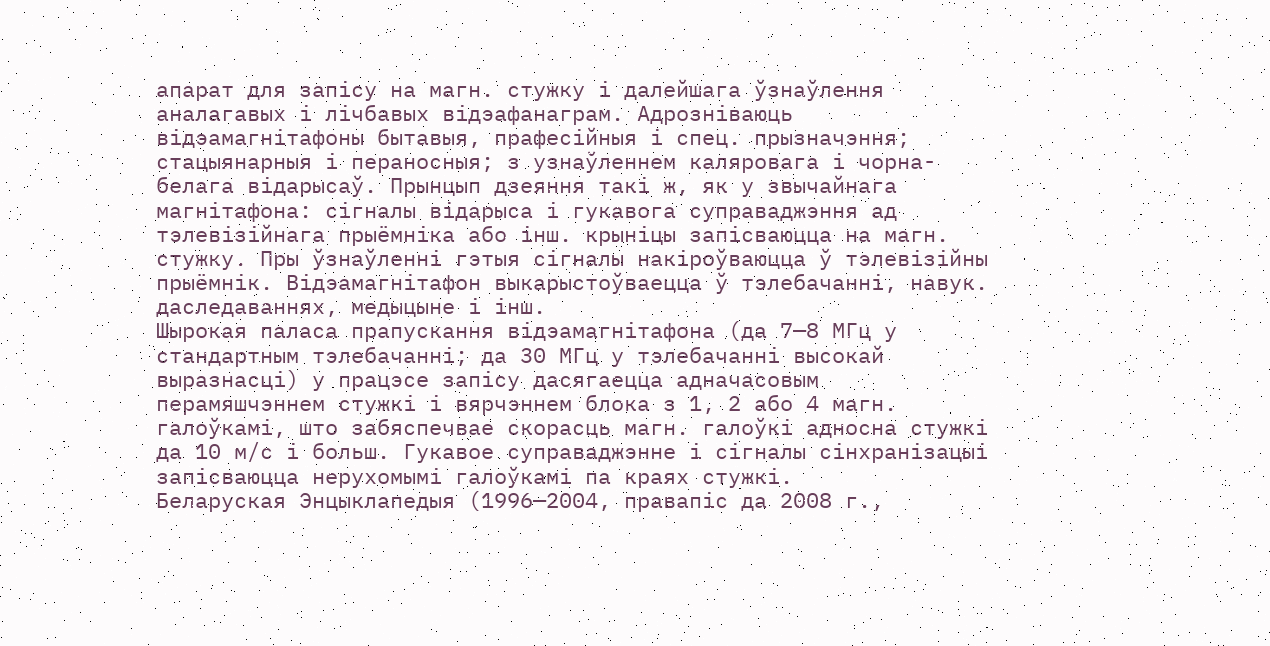апарат для запісу на магн. стужку і далейшага ўзнаўлення аналагавых і лічбавых відэафанаграм. Адрозніваюць відэамагнітафоны бытавыя, прафесійныя і спец. прызначэння; стацыянарныя і пераносныя; з узнаўленнем каляровага і чорна-белага відарысаў. Прынцып дзеяння такі ж, як у звычайнага магнітафона: сігналы відарыса і гукавога суправаджэння ад тэлевізійнага прыёмніка або інш. крыніцы запісваюцца на магн. стужку. Пры ўзнаўленні гэтыя сігналы накіроўваюцца ў тэлевізійны прыёмнік. Відэамагнітафон выкарыстоўваецца ў тэлебачанні, навук. даследаваннях, медыцыне і інш.
Шырокая паласа прапускання відэамагнітафона (да 7—8 МГц у стандартным тэлебачанні; да 30 МГц у тэлебачанні высокай выразнасці) у працэсе запісу дасягаецца адначасовым перамяшчэннем стужкі і вярчэннем блока з 1, 2 або 4 магн. галоўкамі, што забяспечвае скорасць магн. галоўкі адносна стужкі да 10 м/с і больш. Гукавое суправаджэнне і сігналы сінхранізацыі запісваюцца нерухомымі галоўкамі па краях стужкі.
Беларуская Энцыклапедыя (1996—2004, правапіс да 2008 г.,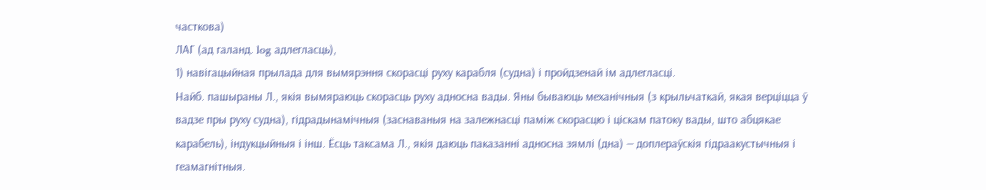часткова)
ЛАГ (ад галанд. log адлегласць),
1) навігацыйная прылада для вымярэння скорасці руху карабля (судна) і пройдзенай ім адлегласці.
Найб. пашыраны Л., якія вымяраюць скорасць руху адносна вады. Яны бываюць механічныя (з крыльчаткай, якая верціцца ў вадзе пры руху судна), гідрадынамічныя (заснаваныя на залежнасці паміж скорасцю і ціскам патоку вады, што абцякае карабель), індукцыйныя і інш. Ёсць таксама Л., якія даюць паказанні адносна зямлі (дна) — доплераўскія гідраакустычныя і геамагнітныя.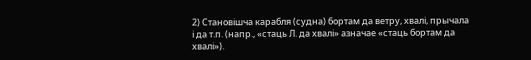2) Становішча карабля (судна) бортам да ветру, хвалі, прычала і да т.п. (напр., «стаць Л. да хвалі» азначае «стаць бортам да хвалі»).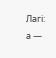Лагі: а —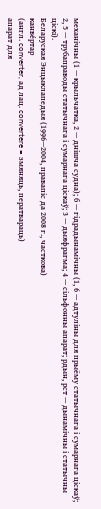механічны (1 — крыльчатка, 2 — днішча судна); б — гідрадынамічны (1, 6 — адтуліны для прыёму статычнага і сумарнага ціскаў; 2, 5 — трубаправоды статычнага і сумарнага ціскаў; 3 — дыяфрагма; 4 — сільфонны апарат; pдын, pст — дынамічны і статычны ціскі).
Беларуская Энцыклапедыя (1996—2004, правапіс да 2008 г., часткова)
канве́ртар
(англ. converter, ад лац. convertere = змяняць, ператвараць)
апарат для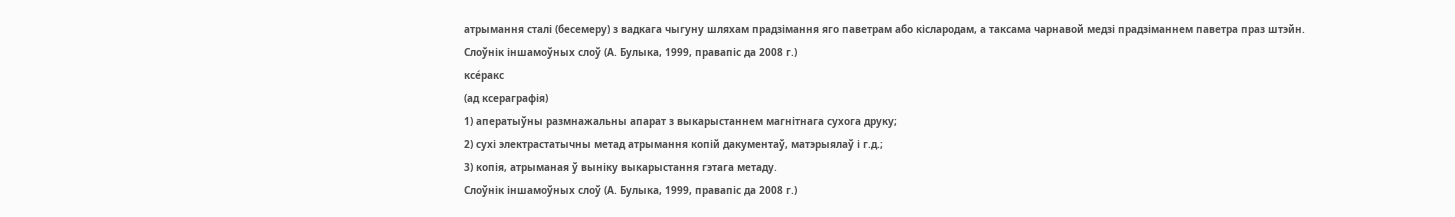атрымання сталі (бесемеру) з вадкага чыгуну шляхам прадзімання яго паветрам або кіслародам, а таксама чарнавой медзі прадзіманнем паветра праз штэйн.
Слоўнік іншамоўных слоў (А. Булыка, 1999, правапіс да 2008 г.)
ксе́ракс
(ад ксераграфія)
1) аператыўны размнажальны апарат з выкарыстаннем магнітнага сухога друку;
2) сухі электрастатычны метад атрымання копій дакументаў, матэрыялаў і г.д.;
3) копія, атрыманая ў выніку выкарыстання гэтага метаду.
Слоўнік іншамоўных слоў (А. Булыка, 1999, правапіс да 2008 г.)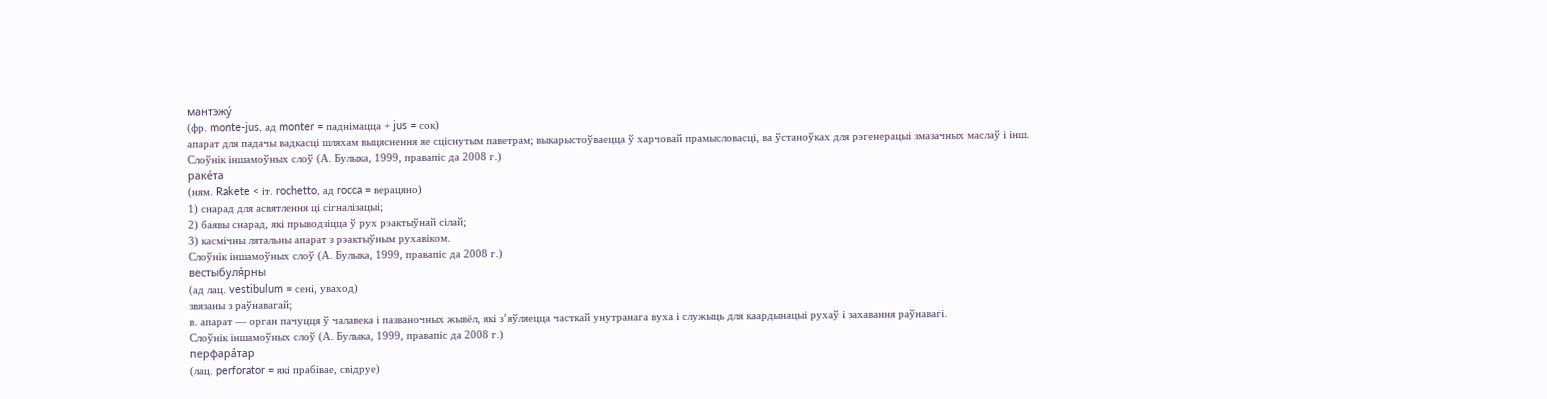мантэжу́
(фр. monte-jus, ад monter = паднімацца + jus = сок)
апарат для падачы вадкасці шляхам выцяснення яе сціснутым паветрам; выкарыстоўваецца ў харчовай прамысловасці, ва ўстаноўках для рэгенерацыі змазачных маслаў і інш.
Слоўнік іншамоўных слоў (А. Булыка, 1999, правапіс да 2008 г.)
раке́та
(ням. Rakete < іт. rochetto, ад rocca = верацяно)
1) снарад для асвятлення ці сігналізацыі;
2) баявы снарад, які прыводзіцца ў рух рэактыўнай сілай;
3) касмічны лятальны апарат з рэактыўным рухавіком.
Слоўнік іншамоўных слоў (А. Булыка, 1999, правапіс да 2008 г.)
вестыбуля́рны
(ад лац. vestibulum = сені, уваход)
звязаны з раўнавагай;
в. апарат — орган пачуцця ў чалавека і пазваночных жывёл, які з’яўляецца часткай унутранага вуха і служыць для каардынацыі рухаў і захавання раўнавагі.
Слоўнік іншамоўных слоў (А. Булыка, 1999, правапіс да 2008 г.)
перфара́тар
(лац. perforator = які прабівае, свідруе)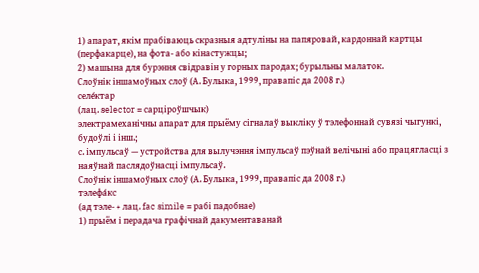1) апарат, якім прабіваюць скразныя адтуліны на папяровай, кардоннай картцы (перфакарце), на фота- або кінастужцы;
2) машына для бурэння свідравін у горных пародах; бурыльны малаток.
Слоўнік іншамоўных слоў (А. Булыка, 1999, правапіс да 2008 г.)
селе́ктар
(лац. selector = сарціроўшчык)
электрамеханічны апарат для прыёму сігналаў выкліку ў тэлефоннай сувязі чыгункі, будоўлі і інш.;
с. імпульсаў — устройства для вылучэння імпульсаў пэўнай велічыні або працягласці з наяўнай паслядоўнасці імпульсаў.
Слоўнік іншамоўных слоў (А. Булыка, 1999, правапіс да 2008 г.)
тэлефа́кс
(ад тэле- + лац. fac simile = рабі падобнае)
1) прыём і перадача графічнай дакументаванай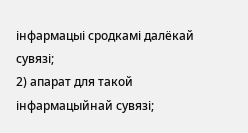інфармацыі сродкамі далёкай сувязі;
2) апарат для такой інфармацыйнай сувязі;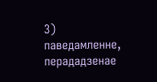3) паведамленне, перададзенае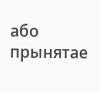або прынятае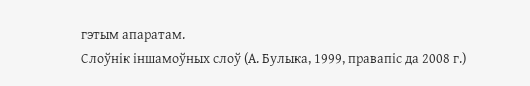гэтым апаратам.
Слоўнік іншамоўных слоў (А. Булыка, 1999, правапіс да 2008 г.)